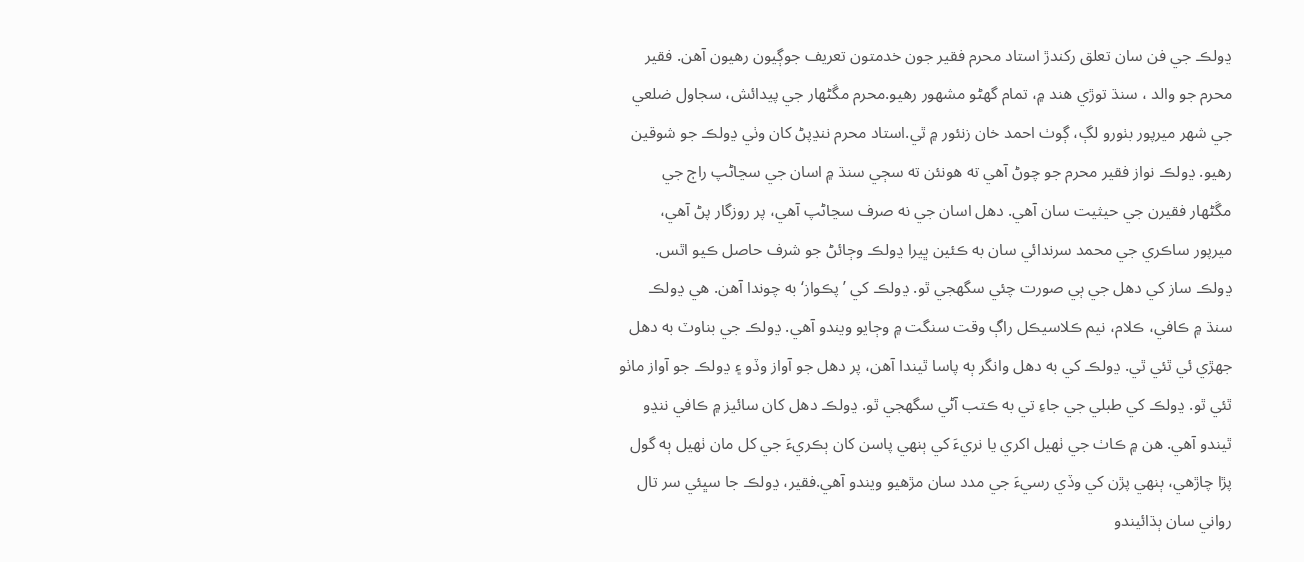ڍولڪ جي فن سان تعلق رکندڙ استاد محرم فقير جون خدمتون تعريف جوڳيون رهيون آهن. فقير محرم جو والد ، سنڌ توڙي هند ۾، تمام گهڻو مشهور رهيو.محرم مڱڻهار جي پيدائش، سجاول ضلعي جي شهر ميرپور بٺورو لڳ، ڳوٺ احمد خان زنئور ۾ ٿي.استاد محرم ننڍپڻ کان وٺي ڍولڪ جو شوقين رھيو. ڍولڪ نواز فقير محرم جو چوڻ آهي ته هونئن ته سڄي سنڌ ۾ اسان جي سڃاڻپ راڄ جي مڱڻهار فقيرن جي حيثيت سان آهي. دهل اسان جي نه صرف سڃاڻپ آهي، پر روزگار پڻ آهي، ميرپور ساڪري جي محمد سرندائي سان به ڪئين ڀيرا ڍولڪ وڄائڻ جو شرف حاصل ڪيو اٿس.
ڍولڪ ساز کي دهل جي ٻي صورت چئي سگھجي ٿو. ڍولڪ کي ’پڪواز‘ به چوندا آهن. هي ڍولڪ سنڌ ۾ ڪافي، ڪلام، نيم ڪلاسيڪل راڳ وقت سنگت ۾ وڄايو ويندو آهي. ڍولڪ جي بناوٽ به دهل جهڙي ئي ٿئي ٿي. ڍولڪ کي به دهل وانگر ٻه پاسا ٿيندا آهن، پر دهل جو آواز وڏو ۽ ڍولڪ جو آواز ماٺو ٿئي ٿو. ڍولڪ کي طبلي جي جاءِ تي به ڪتب آڻي سگھجي ٿو. ڍولڪ دهل کان سائيز ۾ ڪافي ننڍو ٿيندو آهي. هن ۾ ڪاٺ جي ٺهيل اکري يا نريءَ کي ٻنهي پاسن کان ٻڪريءَ جي کل مان ٺهيل ٻه گول پڙا چاڙهي، ٻنهي پڙن کي وڏي رسيءَ جي مدد سان مڙهيو ويندو آهي.فقير، ڍولڪ جا سڀئي سر تال رواني سان ٻڌائيندو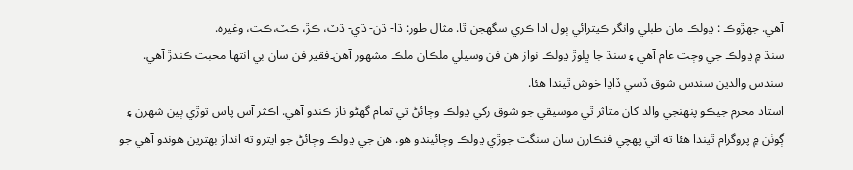آهي. جهڙوڪ : ڍولڪ مان طبلي وانگر ڪيترائي ٻول ادا ڪري سگھجن ٿا. مثال طور: ڌا- ڌن- ڌي- ڌٽ، ڪڙ، ڪٽ،ڪت، وغيره.
سنڌ ۾ ڍولڪ جي وڄت عام آهي ۽ سنڌ جا ڀلوڙ ڍولڪ نواز هن فن وسيلي ملڪان ملڪ مشهور آھن۔فقير فن سان بي انتها محبت ڪندڙ آهي. سندس والدين سندس شوق ڏسي ڏاڍا خوش ٿيندا هئا.
استاد محرم جيڪو پنهنجي والد کان متاثر ٿي موسيقي جو شوق رکي ڍولڪ وڄائڻ تي تمام گهڻو ناز ڪندو آهي. اڪثر آس پاس توڙي ٻين شهرن ۽ ڳوٺن ۾ پروگرام ٿيندا هئا ته اتي پهچي فنڪارن سان سنگت جوڙي ڍولڪ وڄائيندو هو. هن جي ڍولڪ وڄائڻ جو ايترو ته انداز بهترين هوندو آهي جو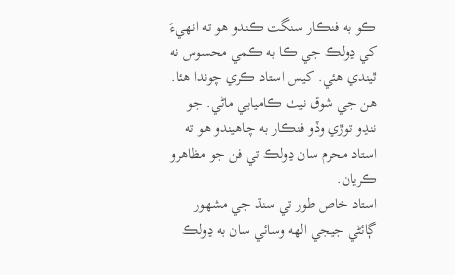ڪو به فنڪار سنگت ڪندو هو ته انهيءَ کي ڍولڪ جي ڪا به ڪمي محسوس نه ٿيندي هئي. کيس استاد ڪري چوندا هئا. هن جي شوق نيٺ ڪاميابي ماڻي. جو ننڍو توڙي وڏو فنڪار به چاهيندو هو ته استاد محرم سان ڍولڪ تي فن جو مظاهرو ڪريان.
استاد خاص طور تي سنڌ جي مشهور ڳائڻي جيجي الهه وسائي سان به ڍولڪ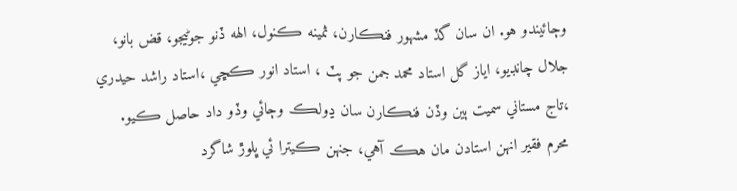وڄائيندو هو. ان سان گڏ مشهور فنڪارن، ثمينه ڪنول، الهه ڏنو جوڻيجو، قض بانو، جلال چانڊيو، اياز گل استاد محمد جمن جو پٽ ، استاد انور ڪڇي ،استاد راشد حيدري ،تاج مستاني سميت ٻين وڏن فنڪارن سان ڍولڪ وڄائي وڏو داد حاصل ڪيو.
محرم فقير انهن استادن مان هڪ آهي، جنهن ڪيترا ئي ڀلوڙ شاگرد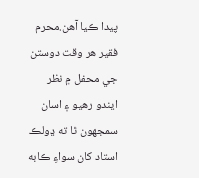پيدا ڪيا آهن.محرم فقير هر وقت دوستن جي محفل ۾ نظر ايندو رهيو ۽ اسان سمجهون ٿا ته ڍولڪ استاد کان سواءِ ڪابه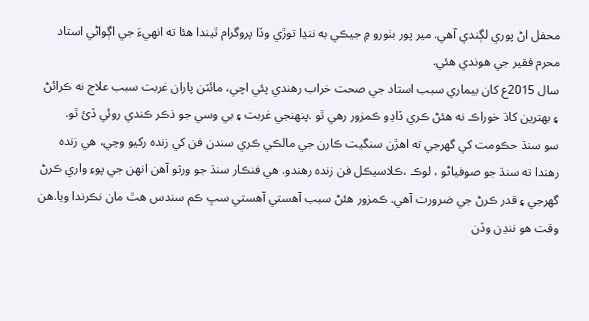محفل اڻ پوري لڳندي آهي. مير پور بٺورو ۾ جيڪي به ننڍا توڙي وڏا پروگرام ٿيندا هئا ته انهيءَ جي اڳواڻي استاد محرم فقير جي هوندي هئي.
سال 2015ع کان بيماري سبب استاد جي صحت خراب رهندي پئي اچي، مائٽن پاران غربت سبب علاج نه ڪرائڻ ۽ بهترين کاڌ خوراڪ نه هئڻ ڪري ڏاڍو ڪمزور رهي ٿو .پنهنجي غربت ۽ بي وسي جو ذڪر ڪندي روئي ڏئ ٿو.
سو سنڌ حڪومت کي گهرجي ته اهڙن سنگيت ڪارن جي مالڪي ڪري سندن فن کي زنده رکيو وڃي، هي زنده رهندا ته سنڌ جو صوفياڻو ، لوڪ ،ڪلاسيڪل فن زنده رهندو. هي فنڪار سنڌ جو ورثو آهن انهن جي پوءِ واري ڪرڻ گهرجي ۽ قدر ڪرڻ جي ضرورت آهي. ڪمزور هئڻ سبب آهستي آهستي سڀ ڪم سندس هٿ مان نڪرندا ويا.ھن وقت هو ننڍن وڏن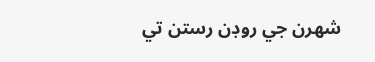شهرن جي روڊن رستن تي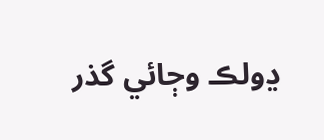ڍولڪ وڄائي گذر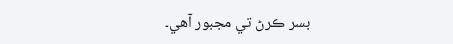بسر ڪرڻ تي مجبور آهي۔